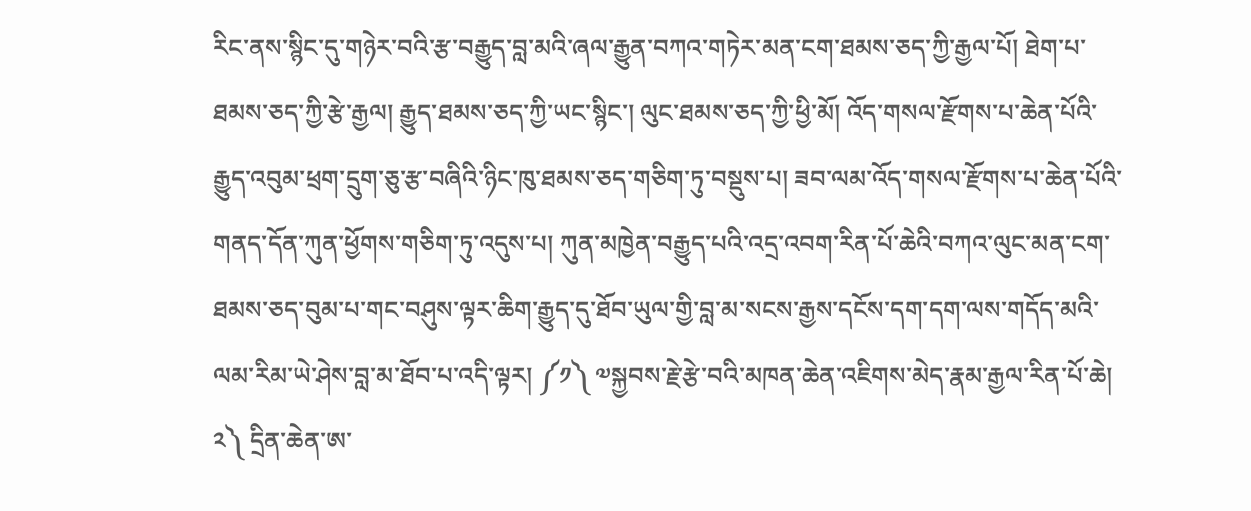རིང་ནས་སྙིང་དུ་གཉེར་བའི་རྩ་བརྒྱུད་བླ་མའི་ཞལ་རྒྱུན་བཀའ་གཏེར་མན་ངག་ཐམས་ཅད་ཀྱི་རྒྱལ་པོ། ཐེག་པ་ཐམས་ཅད་ཀྱི་རྩེ་རྒྱལ། རྒྱུད་ཐམས་ཅད་ཀྱི་ཡང་སྙིང་། ལུང་ཐམས་ཅད་ཀྱི་ཕྱི་མོ། འོད་གསལ་རྫོགས་པ་ཆེན་པོའི་རྒྱུད་འབུམ་ཕྲག་དྲུག་ཅུ་རྩ་བཞིའི་ཉིང་ཁུ་ཐམས་ཅད་གཅིག་ཏུ་བསྡུས་པ། ཟབ་ལམ་འོད་གསལ་རྫོགས་པ་ཆེན་པོའི་གནད་དོན་ཀུན་ཕྱོགས་གཅིག་ཏུ་འདུས་པ། ཀུན་མཁྱེན་བརྒྱུད་པའི་འདྲ་འབག་རིན་པོ་ཆེའི་བཀའ་ལུང་མན་ངག་ཐམས་ཅད་བུམ་པ་གང་བཤུས་ལྟར་ཆིག་རྒྱུད་དུ་ཐོབ་ཡུལ་གྱི་བླ་མ་སངས་རྒྱས་དངོས་དག་དག་ལས་གདོད་མའི་ལམ་རིམ་ཡེ་ཤེས་བླ་མ་ཐོབ་པ་འདི་ལྟར། ༼༡༽ ༧སྐྱབས་རྗེ་རྩེ་བའི་མཁན་ཆེན་འཇིགས་མེད་རྣམ་རྒྱལ་རིན་པོ་ཆེ། ༢༽ དྲིན་ཆེན་ཨ་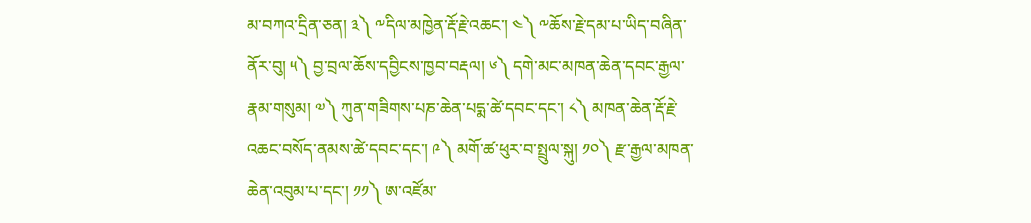མ་བཀའ་དྲིན་ཅན། ༣༽ ༸དིལ་མཁྱེན་རྡོ་རྗེ་འཆང་། ༤༽ ༸ཆོས་རྗེ་དམ་པ་ཡིད་བཞིན་ནོར་བུ། ༥༽ བྱ་བྲལ་ཆོས་དབྱིངས་ཁྱབ་བརྡལ། ༦༽ དགེ་མང་མཁན་ཆེན་དབང་རྒྱལ་རྣམ་གསུམ། ༧༽ ཀུན་གཟིགས་པཎ་ཆེན་པདྨ་ཚེ་དབང་དང་། ༨༽ མཁན་ཆེན་རྡོ་རྗེ་འཆང་བསོད་ནམས་ཚེ་དབང་དང་། ༩༽ མགོ་ཚ་ཕུར་བ་སྤྲུལ་སྐུ། ༡༠༽ རྫ་རྒྱལ་མཁན་ཆེན་འབུམ་པ་དང་། ༡༡༽ ཨ་འཛོམ་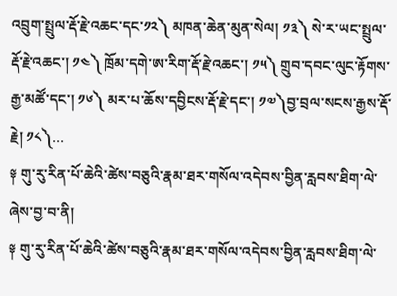འབྲུག་སྤྲུལ་རྡོ་རྗེ་འཆང་དང་༡༢༽ མཁན་ཆེན་མུན་སེལ། ༡༣༽ སེ་ར་ཡང་སྤྲུལ་རྡོ་རྗེ་འཆང་། ༡༤༽ ཁྲོམ་དགེ་ཨ་རིག་རྡོ་རྗེ་འཆང་། ༡༥༽ གྲུབ་དབང་ལུང་རྟོགས་རྒྱ་མཚོ་དང་། ༡༦༽ མར་པ་ཆོས་དབྱིངས་རྡོ་རྗེ་དང་། ༡༧༽བྱ་བྲལ་སངས་རྒྱས་རྡོ་རྗེ། ༡༨༽…
༈ གུ་རུ་རིན་པོ་ཆེའི་ཚེས་བཅུའི་རྣམ་ཐར་གསོལ་འདེབས་བྱིན་རླབས་ཐིག་ལེ་ཞེས་བྱ་བ་ནི།
༈ གུ་རུ་རིན་པོ་ཆེའི་ཚེས་བཅུའི་རྣམ་ཐར་གསོལ་འདེབས་བྱིན་རླབས་ཐིག་ལེ་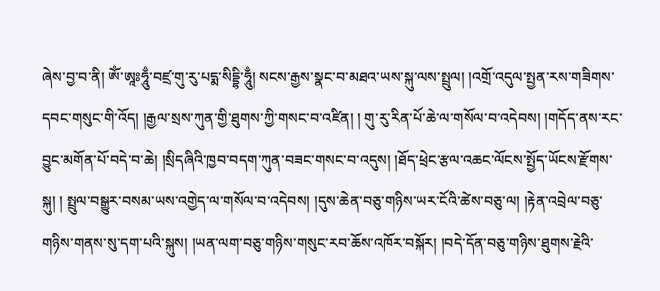ཞེས་བྱ་བ་ནི། ཨོཾ་ཨཱཿཧཱུྃ་བཛྲ་གུ་རུ་པདྨ་སིདྡྷི་ཧཱུྃ། སངས་རྒྱས་སྣང་བ་མཐའ་ཡས་སྐུ་ལས་སྤྲུལ། །འགྲོ་འདུལ་སྤྱན་རས་གཟིགས་དབང་གསུང་གི་འོད། །རྒྱལ་སྲས་ཀུན་གྱི་ཐུགས་ཀྱི་གསང་བ་འཛིན། ། གུ་རུ་རིན་པོ་ཆེ་ལ་གསོལ་བ་འདེབས། །གདོད་ནས་རང་བྱུང་མགོན་པོ་བདེ་བ་ཆེ། །སྲིདཞིའི་ཁྱབ་བདག་ཀུན་བཟང་གསང་བ་འདུས། །ཐོད་ཕྲེང་རྩལ་འཆང་ལོངས་སྤྱོད་ཡོངས་རྫོགས་སྐུ། ། སྤྲུལ་བསྒྱུར་བསམ་ཡས་འགྱེད་ལ་གསོལ་བ་འདེབས། །དུས་ཆེན་བཅུ་གཉིས་ཡར་ངོའི་ཚེས་བཅུ་ལ། །རྟེན་འབྲེལ་བཅུ་གཉིས་གནས་སུ་དག་པའི་སྐུས། །ཡན་ལག་བཅུ་གཉིས་གསུང་རབ་ཆོས་འཁོར་བསྐོར། །བདེ་དོན་བཅུ་གཉིས་ཐུགས་རྗེའི་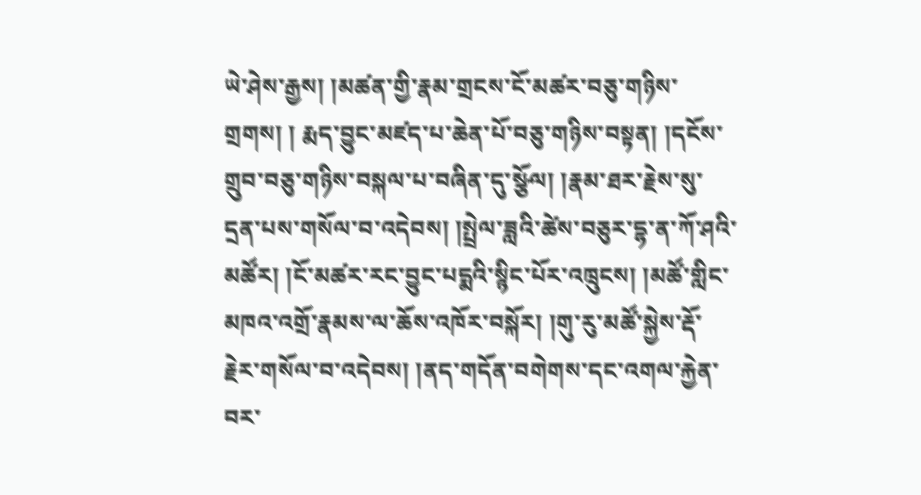ཡེ་ཤེས་རྒྱས། །མཚན་གྱི་རྣམ་གྲངས་ངོ་མཚར་བཅུ་གཉིས་གྲགས། ། རྨད་བྱུང་མཛད་པ་ཆེན་པོ་བཅུ་གཉིས་བསྟན། །དངོས་གྲུབ་བཅུ་གཉིས་བསྐལ་པ་བཞིན་དུ་སྩོལ། །རྣམ་ཐར་རྗེས་སུ་དྲན་པས་གསོལ་བ་འདེབས། །སྤྲེལ་ཟླའི་ཚེས་བཅུར་དྷ་ན་ཀོ་ཤའི་མཚོར། །ངོ་མཚར་རང་བྱུང་པདྨའི་སྙིང་པོར་འཁྲུངས། །མཚོ་གླིང་མཁའ་འགྲོ་རྣམས་ལ་ཆོས་འཁོར་བསྐོར། །གུ་རུ་མཚོ་སྐྱེས་རྡོ་རྗེར་གསོལ་བ་འདེབས། །ནད་གདོན་བགེགས་དང་འགལ་རྐྱེན་བར་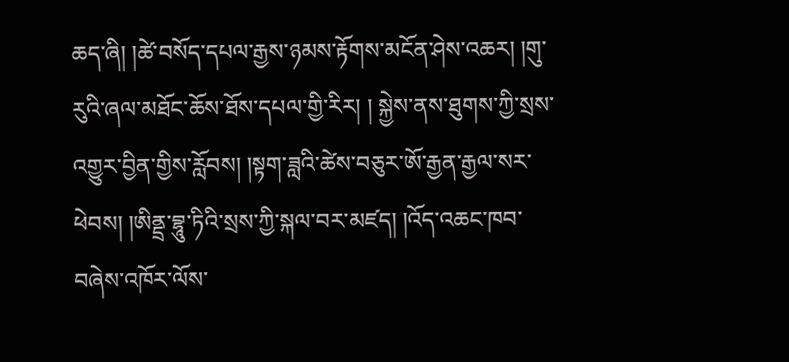ཆད་ཞི། །ཚེ་བསོད་དཔལ་རྒྱས་ཉམས་རྟོགས་མངོན་ཤེས་འཆར། །གུ་རུའི་ཞལ་མཐོང་ཆོས་ཐོས་དཔལ་གྱི་རིར། ། སྐྱེས་ནས་ཐུགས་ཀྱི་སྲས་འགྱུར་བྱིན་གྱིས་རློབས། །སྟག་ཟླའི་ཚེས་བཅུར་ཨོ་རྒྱན་རྒྱལ་སར་ ཕེབས། །ཨིནྡྲ་བྷཱུ་ཏིའི་སྲས་ཀྱི་སྐལ་བར་མཛད། །འོད་འཆང་ཁབ་བཞེས་འཁོར་ལོས་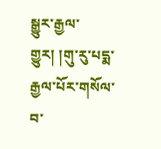སྒྱུར་རྒྱལ་གྱུར། །གུ་རུ་པདྨ་རྒྱལ་པོར་གསོལ་བ་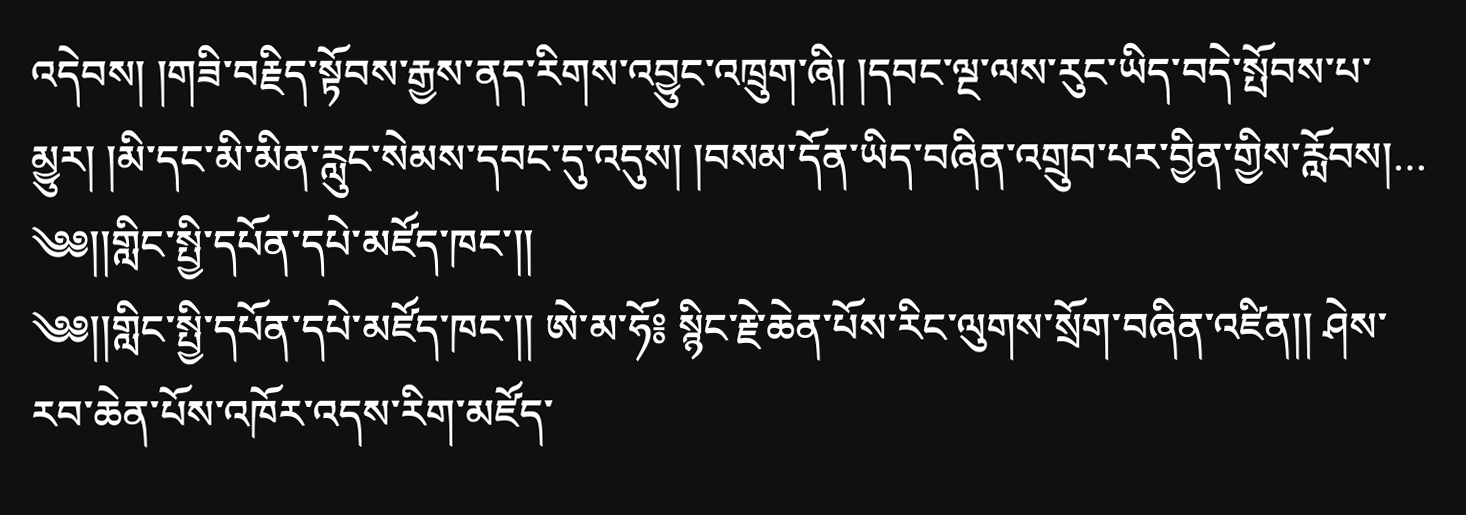འདེབས། །གཟི་བརྗིད་སྟོབས་རྒྱས་ནད་རིགས་འབྱུང་འཁྲུག་ཞི། །དབང་ལྔ་ལས་རུང་ཡིད་བདེ་སྤོབས་པ་མྱུར། །མི་དང་མི་མིན་རླུང་སེམས་དབང་དུ་འདུས། །བསམ་དོན་ཡིད་བཞིན་འགྲུབ་པར་བྱིན་གྱིས་རློབས།…
༄༅།།གླིང་སྤྱི་དཔོན་དཔེ་མཛོད་ཁང་།།
༄༅།།གླིང་སྤྱི་དཔོན་དཔེ་མཛོད་ཁང་།། ཨེ་མ་ཧོ༔ སྙིང་རྗེ་ཆེན་པོས་རིང་ལུགས་སྲོག་བཞིན་འཛིན།། ཤེས་རབ་ཆེན་པོས་འཁོར་འདས་རིག་མཛོད་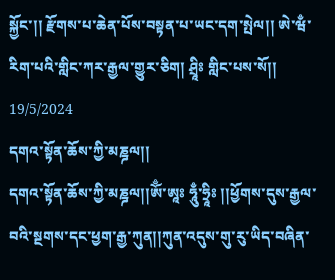སྐྱོང་།། རྫོགས་པ་ཆེན་པོས་བསྟན་པ་ཡང་དག་སྤེལ།། ཨེ་ཝྃ་རིག་པའི་གླིང་ཀར་རྒྱལ་གྱུར་ཅིག། ཤྲཱིཿ གླིང་པས་སོ།། 19/5/2024
དགའ་སྟོན་ཆོས་ཀྱི་མཎྜལ།།
དགའ་སྟོན་ཆོས་ཀྱི་མཎྜལ།།ཨོྃ་ཨཱཿ ཧཱུྃ་ཧྲཱིཿ །།ཕྱོགས་དུས་རྒྱལ་བའི་སྔགས་དང་ཕྱག་རྒྱ་ཀུན།།ཀུན་འདུས་གུ་རུ་ཡིད་བཞིན་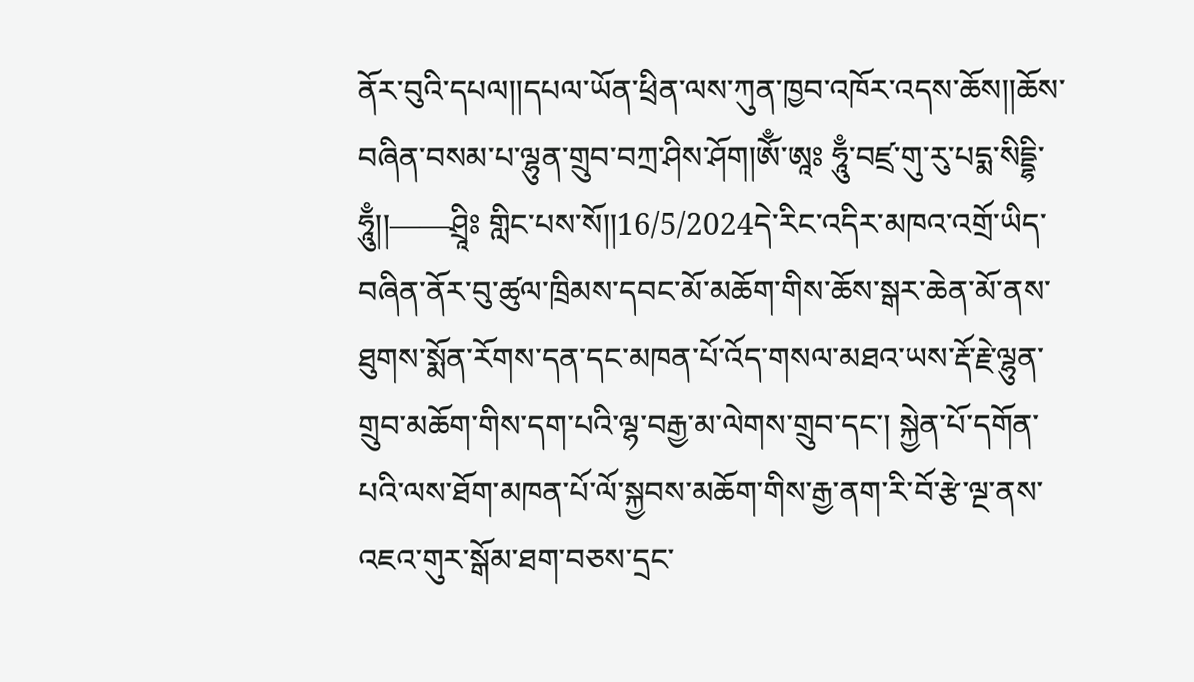ནོར་བུའི་དཔལ།།དཔལ་ཡོན་ཕྲིན་ལས་ཀུན་ཁྱབ་འཁོར་འདས་ཆོས།།ཆོས་བཞིན་བསམ་པ་ལྷུན་གྲུབ་བཀྲ་ཤིས་ཤོག།ཨོྃ་ཨཱཿ ཧཱུྃ་བཛྲ་གུ་རུ་པདྨ་སིདྡྷི་ཧཱུྃ།།——ཤྲཱིཿ གླིང་པས་སོ།།16/5/2024དེ་རིང་འདིར་མཁའ་འགྲོ་ཡིད་བཞིན་ནོར་བུ་ཚུལ་ཁྲིམས་དབང་མོ་མཆོག་གིས་ཆོས་སྒར་ཆེན་མོ་ནས་ཐུགས་སྨོན་རོགས་དན་དང་མཁན་པོ་འོད་གསལ་མཐའ་ཡས་རྡོ་རྗེ་ལྷུན་གྲུབ་མཆོག་གིས་དག་པའི་ལྷ་བརྒྱ་མ་ལེགས་གྲུབ་དང་། སྐྱེན་པོ་དགོན་པའི་ལས་ཐོག་མཁན་པོ་ལོ་སྐྱབས་མཆོག་གིས་རྒྱ་ནག་རི་བོ་རྩེ་ལྔ་ནས་འཇའ་གུར་སྒོམ་ཐག་བཅས་དྲང་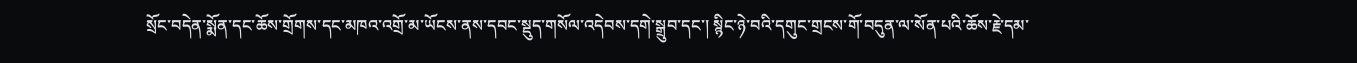སྲོང་བདེན་སྨོན་དང་ཆོས་གྲོགས་དང་མཁའ་འགྲོ་མ་ཡོངས་ནས་དབང་སྡུད་གསོལ་འདེབས་དགེ་སྒྲུབ་དང་། སྙིང་ཉེ་བའི་དགུང་གྲངས་གོ་བདུན་ལ་སོན་པའི་ཆོས་རྗེ་དམ་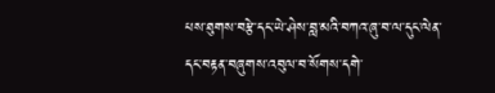པས་ཐུགས་བརྩེ་དང་ཡེ་ཤེས་བླ་མའི་བཀའ་ཞུ་བ་ལ་དུང་ལེན་དང་བརྟན་བཞུགས་འབུལ་བ་སོགས་དགེ་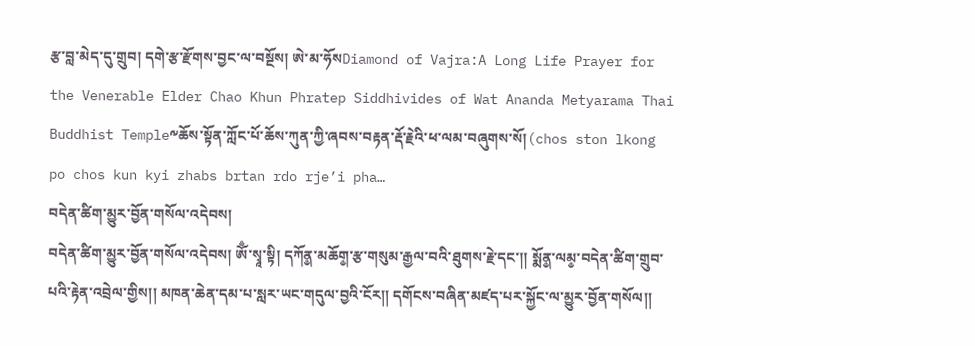རྩ་བླ་མེད་དུ་གྲུབ། དགེ་རྩ་རྫོགས་བྱང་ལ་བསྔོས། ཨེ་མ་ཧོསDiamond of Vajra:A Long Life Prayer for the Venerable Elder Chao Khun Phratep Siddhivides of Wat Ananda Metyarama Thai Buddhist Temple༸ཆོས་སྟོན་ཀློང་པོ་ཆོས་ཀུན་ཀྱི་ཞབས་བརྟན་རྡོ་རྗེའི་ཕ་ལམ་བཞུགས་སོ།(chos ston lkong po chos kun kyi zhabs brtan rdo rje’i pha…
བདེན་ཚིག་མྱུར་བྱོན་གསོལ་འདེབས།
བདེན་ཚིག་མྱུར་བྱོན་གསོལ་འདེབས། ཨོྃ་སྭཱ་སྟི། དཀོན༵་མཆོག༵་རྩ་གསུམ་རྒྱལ་བའི་ཐུགས་རྗེ་དང་།། སྨོན༵་ལམ༵་བདེན་ཚིག་གྲུབ་པའི་རྟེན་འབྲེལ་གྱིས།། མཁན་ཆེན་དམ་པ་སླར་ཡང་གདུལ་བྱའི་ངོར།། དགོངས་བཞིན་མཛད་པར་སྐྱོང་ལ་མྱུར་བྱོན་གསོལ།།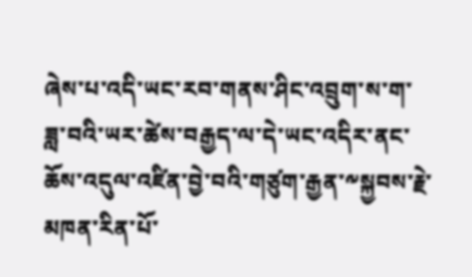ཞེས་པ་འདི་ཡང་རབ་གནས་ཤིང་འབྲུག་ས་ག་ཟླ་བའི་ཡར་ཚེས་བརྒྱད་ལ་དེ་ཡང་འདིར་ནང་ཆོས་འདུལ་འཛིན་བྱེ་བའི་གཙུག་རྒྱན་༸སྐྱབས་རྗེ་མཁན་རིན་པོ་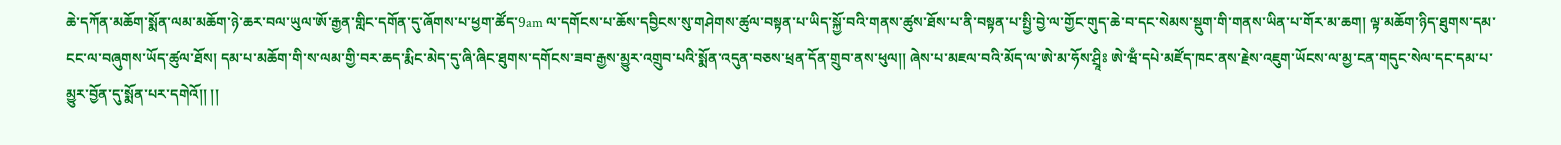ཆེ་དཀོན་མཆོག་སྨོན་ལམ་མཆོག་ཉེ་ཆར་བལ་ཡུལ་ཨོ་རྒྱན་གླིང་དགོན་དུ་ཞོགས་པ་ཕྱག་ཚོད་9am ལ་དགོངས་པ་ཆོས་དབྱིངས་སུ་གཤེགས་ཚུལ་བསྟན་པ་ཡིད་སྐྱོ་བའི་གནས་ཚུས་ཐོས་པ་ནི་བསྟན་པ་སྤྱི་བྱེ་ལ་གྱོང་གུད་ཆེ་བ་དང་སེམས་སྡུག་གི་གནས་ཡིན་པ་གོར་མ་ཆག། ལྟ་མཆོག་ཉིད་ཐུགས་དམ་ངང་ལ་བཞུགས་ཡོད་ཚུལ་ཐོས། དམ་པ་མཆོག་གི་ས་ལམ་གྱི་བར་ཆད་རྨིང་མེད་དུ་ཞི་ཞིང་ཐུགས་དགོངས་ཟབ་རྒྱས་མྱུར་འགྲུབ་པའི་སྨོན་འདུན་བཅས་ཕྲན་དོན་གྲུབ་ནས་ཕུལ།། ཞེས་པ་མཇལ་བའི་མོད་ལ་ཨེ་མ་ཧོས་ཤྲཱིཿ ཨེ་ཝྃ་དཔེ་མཛོད་ཁང་ནས་རྗེས་འཇུག་ཡོངས་ལ་མྱ་ངན་གདུང་སེལ་དང་དམ་པ་མྱུར་བྱོན་དུ་སྨོན་པར་དགེའོ།། །།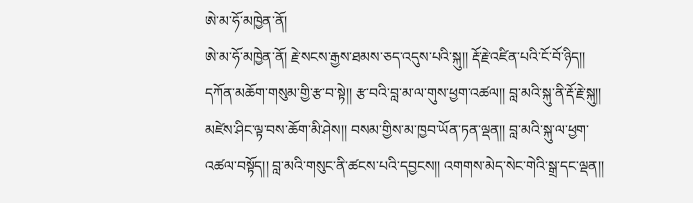ཨེ་མ་ཧོ་མཁྱེན་ནོ།
ཨེ་མ་ཧོ་མཁྱེན་ནོ། རྗེ་སངས་རྒྱས་ཐམས་ཅད་འདུས་པའི་སྐུ།། རྡོ་རྗེ་འཛིན་པའི་ངོ་བོ་ཉིད།། དཀོན་མཆོག་གསུམ་གྱི་རྩ་བ་སྟེ།། རྩ་བའི་བླ་མ་ལ་གུས་ཕྱག་འཚལ།། བླ་མའི་སྐུ་ནི་རྡོ་རྗེ་སྐུ།། མཛེས་ཤིང་ལྟ་བས་ཆོག་མི་ཤེས།། བསམ་གྱིས་མ་ཁྱབ་ཡོན་ཏན་ལྡན།། བླ་མའི་སྐུ་ལ་ཕྱག་འཚལ་བསྟོད།། བླ་མའི་གསུང་ནི་ཚངས་པའི་དབྱངས།། འགགས་མེད་སེང་གེའི་སྒྲ་དང་ལྡན།།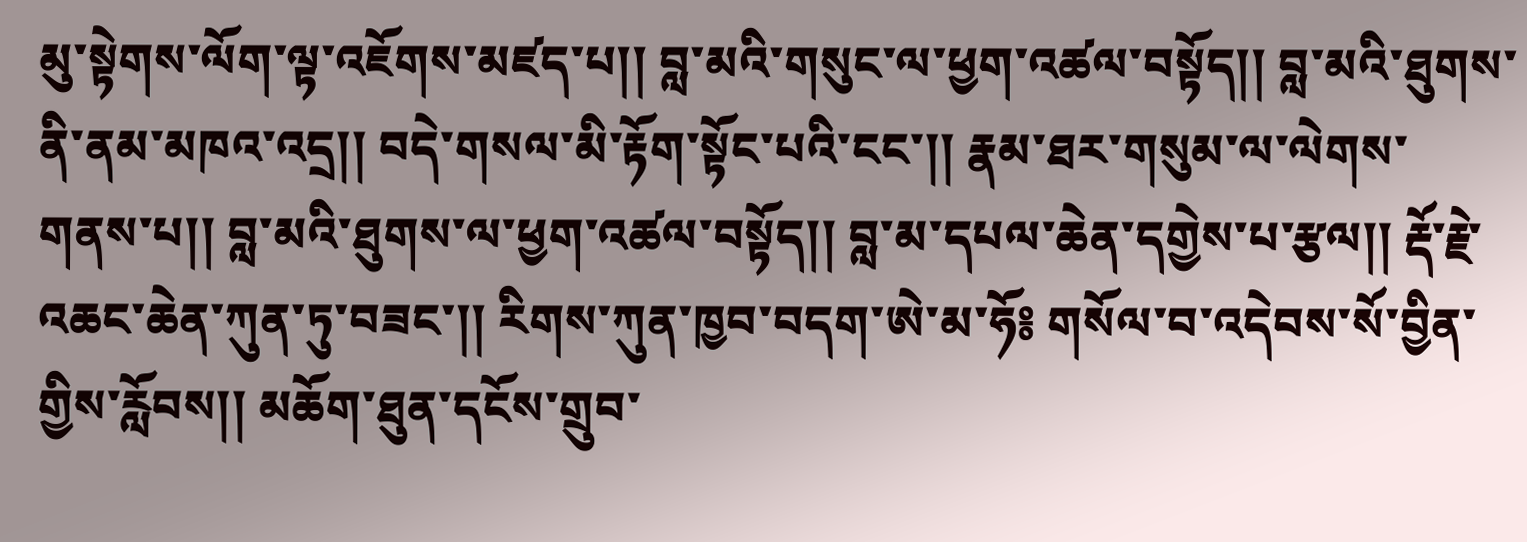མུ་སྟེགས་ལོག་ལྟ་འཇོགས་མཛད་པ།། བླ་མའི་གསུང་ལ་ཕྱག་འཚལ་བསྟོད།། བླ་མའི་ཐུགས་ནི་ནམ་མཁའ་འདྲ།། བདེ་གསལ་མི་རྟོག་སྟོང་པའི་ངང་།། རྣམ་ཐར་གསུམ་ལ་ལེགས་གནས་པ།། བླ་མའི་ཐུགས་ལ་ཕྱག་འཚལ་བསྟོད།། བླ་མ་དཔལ་ཆེན་དགྱེས་པ་རྩལ།། རྡོ་རྗེ་འཆང་ཆེན་ཀུན་ཏུ་བཟང་།། རིགས་ཀུན་ཁྱབ་བདག་ཨེ་མ་ཧོ༔ གསོལ་བ་འདེབས་སོ་བྱིན་གྱིས་རློབས།། མཆོག་ཐུན་དངོས་གྲུབ་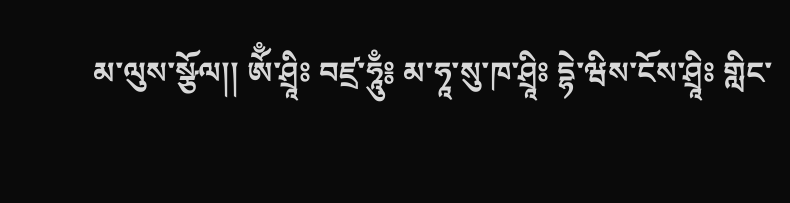མ་ལུས་སྩོལ།། ཨོྃ་ཤྲཱིཿ བཛྲ་ཧཱུྃ༔ མ་ཧཱ་སུ་ཁ་ཤྲཱིཿ དྷེ་ཝིས་ངོས་ཤྲཱིཿ གླིང་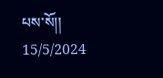པས་སོ།། 15/5/2024